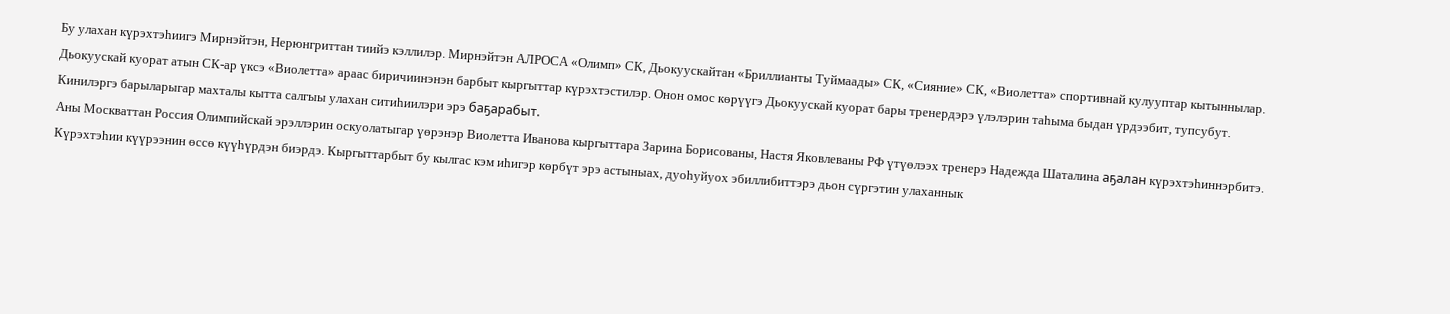Бу улахан күрэхтэһиигэ Мирнэйтэн, Нерюнгриттан тиийэ кэллилэр. Мирнэйтэн АЛРОСА «Олимп» СК, Дьокуускайтан «Бриллианты Туймаады» СК, «Сияние» СК, «Виолетта» спортивнай кулууптар кытыннылар. Дьокуускай куорат атын СК-ар үксэ «Виолетта» араас биричиинэнэн барбыт кыргыттар күрэхтэстилэр. Онон омос көрүүгэ Дьокуускай куорат бары тренердэрэ үлэлэрин таһыма быдан үрдээбит, тупсубут. Кинилэргэ барыларыгар махталы кытта салгыы улахан ситиһиилэри эрэ баҕарабыт.
Аны Москваттан Россия Олимпийскай эрэллэрин оскуолатыгар үөрэнэр Виолетта Иванова кыргыттара Зарина Борисованы, Настя Яковлеваны РФ үтүөлээх тренерэ Надежда Шаталина аҕалан күрэхтэһиннэрбитэ. Күрэхтэһии күүрээнин өссө күүһүрдэн биэрдэ. Кыргыттарбыт бу кылгас кэм иһигэр көрбүт эрэ астыныах, дуоһуйуох эбиллибиттэрэ дьон сүргэтин улаханнык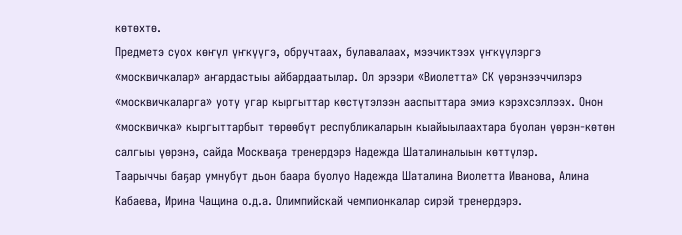көтөхтө.
Предметэ суох көҥүл үҥкүүгэ, обручтаах, булавалаах, мээчиктээх үҥкүүлэргэ «москвичкалар» аҥардастыы айбардаатылар. Ол эрээри «Виолетта» СК үөрэнээччилэрэ «москвичкаларга» уоту угар кыргыттар көстүтэлээн ааспыттара эмиэ кэрэхсэллээх. Онон «москвичка» кыргыттарбыт төрөөбүт республикаларын кыайыылаахтара буолан үөрэн-көтөн салгыы үөрэнэ, сайда Москваҕа тренердэрэ Надежда Шаталиналыын көттүлэр.
Таарыччы баҕар умнубут дьон баара буолуо Надежда Шаталина Виолетта Иванова, Алина Кабаева, Ирина Чащина о.д.а. Олимпийскай чемпионкалар сирэй тренердэрэ.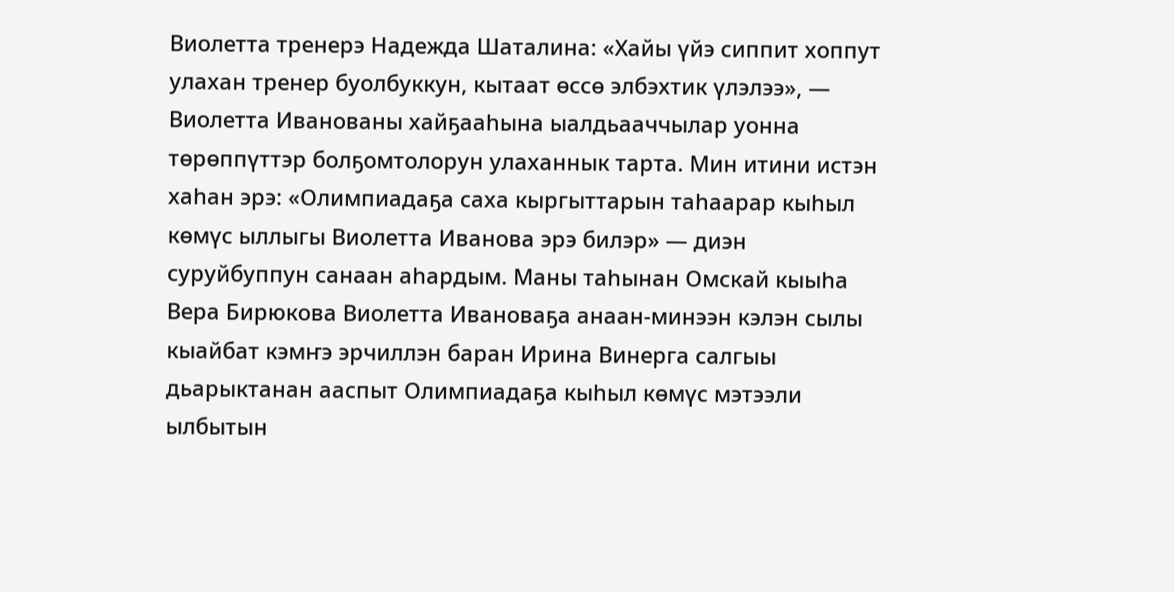Виолетта тренерэ Надежда Шаталина: «Хайы үйэ сиппит хоппут улахан тренер буолбуккун, кытаат өссө элбэхтик үлэлээ», — Виолетта Иванованы хайҕааһына ыалдьааччылар уонна төрөппүттэр болҕомтолорун улаханнык тарта. Мин итини истэн хаһан эрэ: «Олимпиадаҕа саха кыргыттарын таһаарар кыһыл көмүс ыллыгы Виолетта Иванова эрэ билэр» — диэн суруйбуппун санаан аһардым. Маны таһынан Омскай кыыһа Вера Бирюкова Виолетта Ивановаҕа анаан-минээн кэлэн сылы кыайбат кэмҥэ эрчиллэн баран Ирина Винерга салгыы дьарыктанан ааспыт Олимпиадаҕа кыһыл көмүс мэтээли ылбытын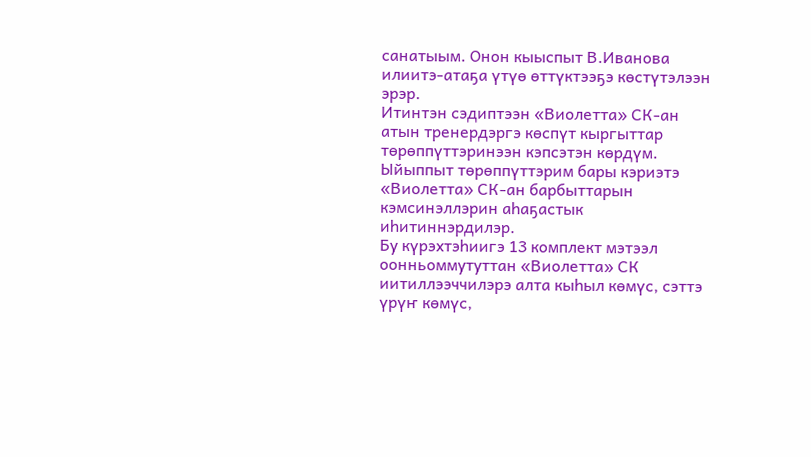санатыым. Онон кыыспыт В.Иванова илиитэ-атаҕа үтүө өттүктээҕэ көстүтэлээн эрэр.
Итинтэн сэдиптээн «Виолетта» СК-ан атын тренердэргэ көспүт кыргыттар төрөппүттэринээн кэпсэтэн көрдүм. Ыйыппыт төрөппүттэрим бары кэриэтэ «Виолетта» СК-ан барбыттарын кэмсинэллэрин аһаҕастык иһитиннэрдилэр.
Бу күрэхтэһиигэ 13 комплект мэтээл оонньоммутуттан «Виолетта» СК иитиллээччилэрэ алта кыһыл көмүс, сэттэ үрүҥ көмүс,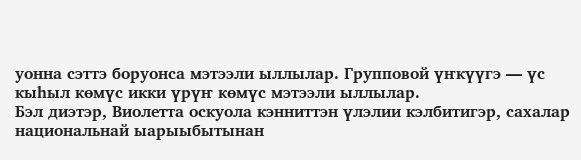уонна сэттэ боруонса мэтээли ыллылар. Групповой үҥкүүгэ — үс кыһыл көмүс икки үрүҥ көмүс мэтээли ыллылар.
Бэл диэтэр, Виолетта оскуола кэнниттэн үлэлии кэлбитигэр, сахалар национальнай ыарыыбытынан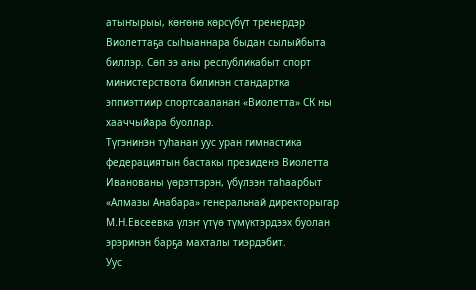атыҥырыы, көҥөнө көрсүбүт тренердэр Виолеттаҕа сыһыаннара быдан сылыйбыта биллэр. Сөп ээ аны республикабыт спорт министерствота билинэн стандартка эппиэттиир спортсааланан «Виолетта» СК ны хааччыйара буоллар.
Түгэнинэн туһанан уус уран гимнастика федерациятын бастакы президенэ Виолетта Иванованы үөрэттэрэн, үбүлээн таһаарбыт «Алмазы Анабара» генеральнай директорыгар М.Н.Евсеевка үлэҥ үтүө түмүктэрдээх буолан эрэринэн барҕа махталы тиэрдэбит.
Уус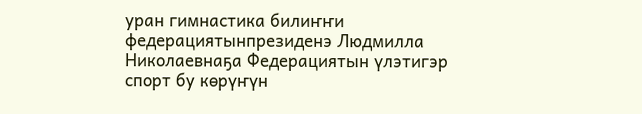уран гимнастика билиҥҥи федерациятынпрезиденэ Людмилла Николаевнаҕа Федерациятын үлэтигэр спорт бу көрүҥүн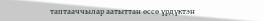таптааччылар аатыттан өссө үрдүктэн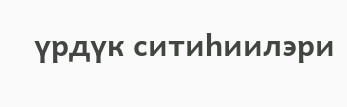үрдүк ситиһиилэри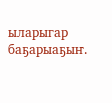ыларыгар баҕарыаҕыҥ.